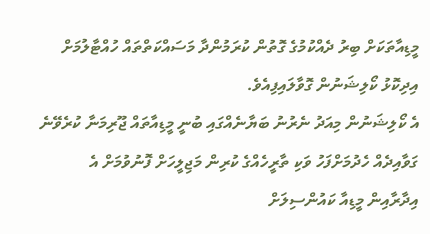މީޑިއާތަކަށް ބިރު ދެއްކުމުގެ ގޮތުން ކުރަމުންދާ މަސައްކަތްތައް ހުއްޓާލުމަށް އިދިކޮޅު ކޯލިޝަނުން ގޮވާލައިފިއެވެ.
އެ ކޯލިޝަނުން މިއަދު ނެރުނު ބަޔާނެއްގައި ބުނީ މީޑިއާތައް ޖޫރިމަނާ ކުރެވޭނެ ގަވާއިދެއް ހެދުމަށްފަހު ވަކި ތާރީހެއްގެ ކުރިން މަޖިލީހަށް ފޮނުވުމަށް އެ އިދާރާއިން މީޑިއާ ކައުންސިލަށް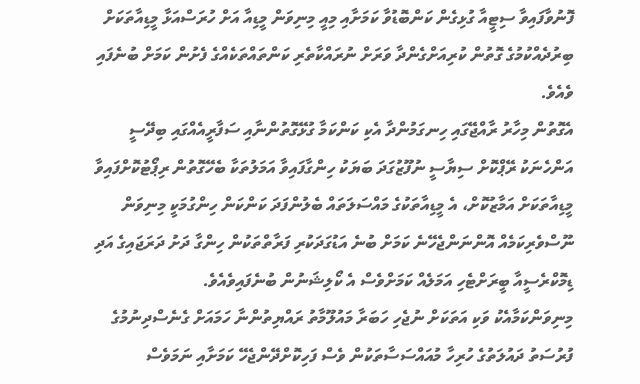ފޮނުވާފައިވާ ސިޓީއާ ގުޅިގެން ކަންބޮޑުވާ ކަމަށާއި މިއީ މިނިވަން މީޑިއާ އަށް ހުރަސްއަޅާ މީޑިއާތަކަށް ބިރުދެއްކުމުގެ ގޮތުން ކުރިއަށްގެންދާ ވަރަށް ނުރައްކާތެރި ކަންތައްތަކެއްގެ ފެށުން ކަމަށް ބުނެފައި ވެއެވެ.
އެގޮތުން މިހާރު ރާއްޖޭގައި ހިނގަމުންދާ އެކި ކަންކަމާ ގުޅޭގޮތުންނާއި ސަފާރީއެއްގައި ބިދޭސީ އަންހެނަކު ރޭޕްކޮށް ސިޔާސީ ނުފޫޒުގަދަ ބަޔަކު ހިންގާފައިވާ އަމަލުތަކާ ބެހޭގޮތުން ރިޕޯޓުކޮށްފައިވާ މީޑިއާތަކަށް އަމާޒުކޮށް، އެ މީޑިއާތަކުގެ މައްސަލަތައް ބެލުންފަދަ ކަންކަން ހިންގުމަކީ މިނިވަން ނޫސްވެރިކަމެއް އޮންނަންޖެހޭނެ ކަމަށް ބުނެ އަޑުގަދަކުރި ފަރާތްތަކުން ހިންގާ ދަށު ދަރަޖައިގެ އަދި ޑިމޮކްރެސީއާ ބީރަށްޓެހި އަމަލެއް ކަމަށްވެސް އެ ކޯލިޝަނުން ބުނެފައިވެއެވެ.
މިނިވަންކަމާއެކު ވަކި އަތަކަށް ނުޖެހި ހަބަރާ މައުލޫމާތު ރައްޔިތުންނާ ހަމައަށް ގެނެސްދިނުމުގެ ފުރުސަތު ދައުލަތުގެ ހުރިހާ މުއައްސަސާތަކުން ވެސް ފަހިކޮށްދޭންޖެހޭ ކަމަށާއި ނަމަވެސް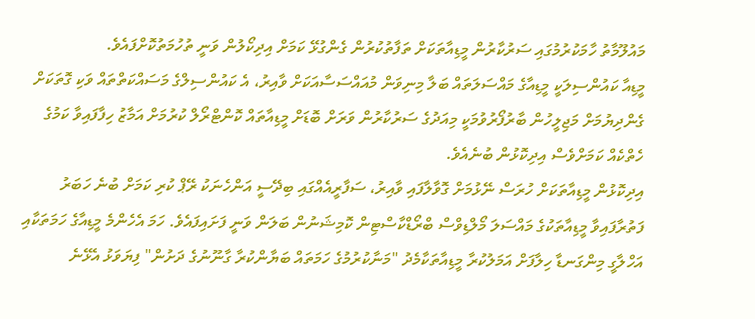މައުލޫމާތު ހާމަކުރުމުގައި ސަރުކާރުން މީޑިއާތަކަށް ތަފާތުކުރުން ގެންގުޅޭ ކަމަށް އިދިކޯލުން ވަނީ ތުހުމަތުކޮށްފައެވެ.
މީޑިއާ ކައުންސިލަކީ މީޑިއާގެ މައްސަލަތައް ބަލާ މިނިވަން މުއައްސަސާއަކަށް ވާއިރު، އެ ކައުންސިލްގެ މަސައްކަތްތައް ވަކި ގޮތަކަށް ގެންދިޔުމަށް މަޖިލީހުން ބާރުފޯރުވުމަކީ މިއަދުގެ ސަރުކާރުން ވަރަށް ބޮޑަށް މީޑިއާތައް ކޮންޓްރޯލް ކުރުމަށް އަމާޒު ހިފާފައިވާ ކަމުގެ ހެތްކެއް ކަމަށްވެސް އިދިކޮޅުން ބުނެއެވެ.
އިދިކޮޅުން މީޑިއާތަކަށް ހުރަސް ނޭޅުމަށް ގޮވާލާފައި ވާއިރު، ސަފާރީއެއްގައި ބިދޭސީ އަންހެނަކު ރޭޕް ކުރި ކަމަށް ބުނެ ހަބަރު ފަތުރާފައިވާ މީޑިއާތަކުގެ މައްސަލަ މޯލްޑިވްސް ބްރޯޑްކާސްޓިން ކޮމިޝަނުން ބަލަން ވަނީ ފަށައިފައެވެ. ހަމަ އެހެންމެ މީޑިއާގެ ހަމަތަކާއި އަހްލާގީ މިންގަނޑާ ހިލާފަށް އަމަލުކުރާ މީޑިއާތަކާމެދު "މަނާކުރުމުގެ ހަމަތައް ބަޔާންކުރާ ގާނޫނުގެ ދަށުން" ފިޔަވަޅު އެޅޭނެ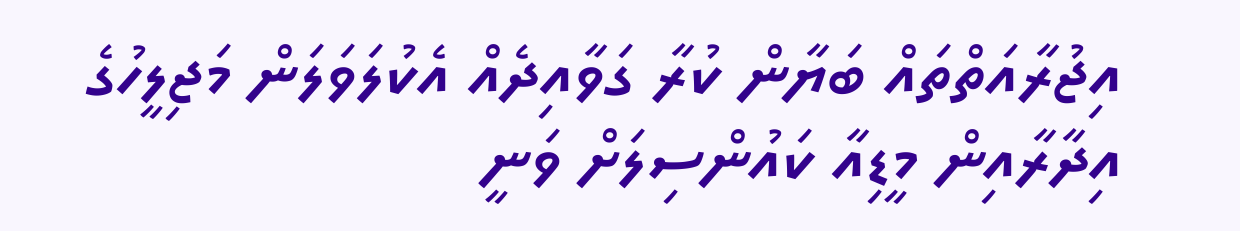އިޖުރާއަތްތައް ބަޔާން ކުރާ ގަވާއިދެއް އެކުލަވަލަން މަޖިލީހުގެ އިދާރާއިން މީޑިއާ ކައުންސިލަށް ވަނީ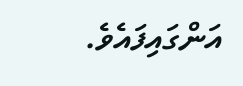އަންގައިފައެވެ.